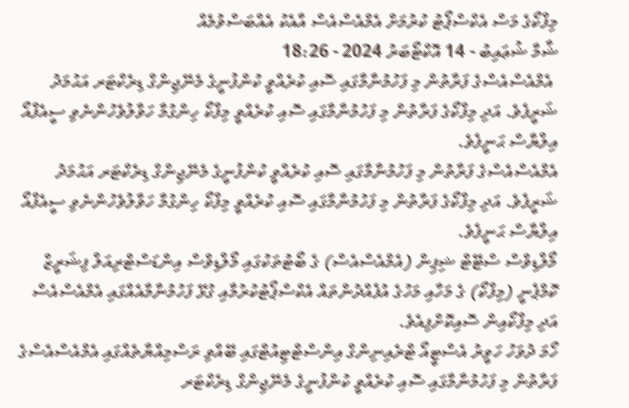މިފްކޯގެ މަސް އެކްސްޕޯޓު ކުރުމަށް އެމްއެސްއެސް އާއެކު އެއްބަސްވުމެއް
ޝާމާ ޝުޢައިބު - 14 އޮކްޓޯބަރު 2024 - 18:26
 އެމްއެސްއެސްގެ ފަރާތުން މި ފަހުމުނާމާގައި ސޮއި ކުރެއްވީ ކުންފުނީގެ މެނޭޖިންގް ޑިރެކްޓަރ އަޙުމަދު ޝަރީފެވެ. އަދި މިފްކޯގެ ފަރާތުން މި ފަހުމުނާމާގައި ސޮއި ކުރެއްވީ މިފްކޯ ހިންގުމާ ހަވާލުވެހުންނެވި ސީއެފްއޯ އިލްޔާސް ޙަނީފެވެ.
އެމްއެސްއެސްގެ ފަރާތުން މި ފަހުމުނާމާގައި ސޮއި ކުރެއްވީ ކުންފުނީގެ މެނޭޖިންގް ޑިރެކްޓަރ އަޙުމަދު ޝަރީފެވެ. އަދި މިފްކޯގެ ފަރާތުން މި ފަހުމުނާމާގައި ސޮއި ކުރެއްވީ މިފްކޯ ހިންގުމާ ހަވާލުވެހުންނެވި ސީއެފްއޯ އިލްޔާސް ޙަނީފެވެ.
މޯލްޑިވްސް ސްޓޭޓް ޝިޕިން (އެމްއެސްއެސް) ގެ ބޯޓުތަކުގައި މޯލްޑިވްސް އިންޑަސްޓްރިއަލް ފިޝަރީޒް ކޮމްޕެނީ (މިފްކޯ) ގެ މަހާއި މަހުގެ އުފެއްދުންތައް އެކްސްޕޯޓުކުރުމާއި ގުޅޭ ފަހުމުނާމާއެއްގައި އެމްއެސްއެސް އަދި މިފްކޯއިން ސޮއިކޮށްފިއެވެ.
ހޯމަ ދުވަހު ހަވީރު އެސްޓީއޯ ޓްރެއިނިންގް އިންސްޓްޓިއުޓްގައި ބޭއްވި ރަސްމިއްޔާތެއްގައި އެމްއެސްއެސްގެ ފަރާތުން މި ފަހުމުނާމާގައި ސޮއި ކުރެއްވީ ކުންފުނީގެ މެނޭޖިންގް ޑިރެކްޓަރ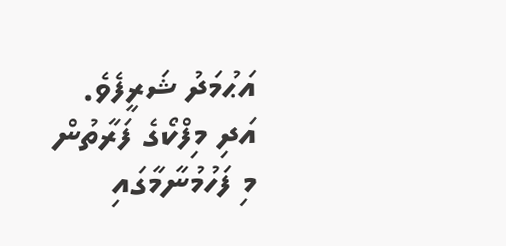އަޙުމަދު ޝަރީފެވެ. އަދި މިފްކޯގެ ފަރާތުން މި ފަހުމުނާމާގައި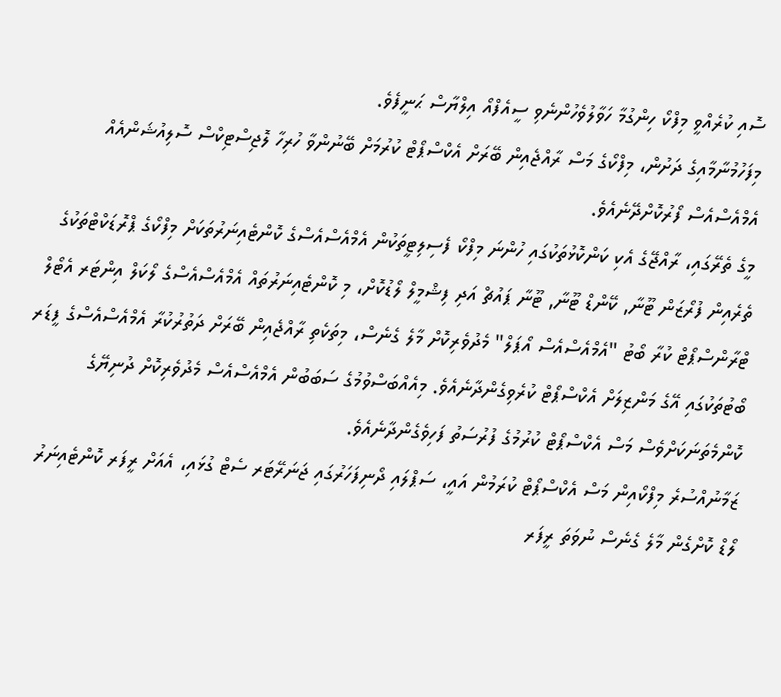ސޮއި ކުރެއްވީ މިފްކޯ ހިންގުމާ ހަވާލުވެހުންނެވި ސީއެފްއޯ އިލްޔާސް ޙަނީފެވެ.
މިފަހުމުނާމާއިގެ ދަށުން، މިފްކޯގެ މަސް ރާއްޖެއިން ބޭރަށް އެކްސްޕޯޓް ކުރުމަށް ބޭނުންވާ ހުރިހާ ލޮޖިސްޓިކްސް ސޮލިއުޝަންއެއް އެމްއެސްއެސް ފޯރުކޮށްދޭނެއެވެ.
މީގެ ތެރޭގައި، ރާއްޖޭގެ އެކި ކަންކޮޅުތަކުގައި ހުންނަ މިފްކޯ ފެސިލިޓީތަކުން އެމްއެސްއެސްގެ ކޮންޓެއިނަރުތަކަށް މިފްކޯގެ ޕްރޮޑަކްޓްތަކުގެ ތެރެއިން ފުރޯޒަން ޓޫނާ, ކޭންޑް ޓޫނާ, ޓޫނާ ޕައުޗް އަދި ފިޝްމީލް ލޯޑުކޮށް، މި ކޮންޓެއިނަރުތައް އެމްއެސްއެސްގެ ލޯކަލް އިންޓަރ އެޓޯލް ޓްރާންސްޕޯޓް ކުރާ ބޯޓު "އެމްއެސްއެސް އޯޕަލް" މެދުވެރިކޮށް މާލެ ގެނެސް، މިތަކެތި ރާއްޖެއިން ބޭރަށް ދަތުރުކުރާ އެމްއެސްއެސްގެ ފީޑަރ ބޯޓުތަކުގައި އޭގެ މަންޒިލަށް އެކްސްޕޯޓް ކުރެވިގެންދާނެއެވެ. މިއެއްބަސްވުމުގެ ސަބަބުން އެމްއެސްއެސް މެދުވެރިކޮށް ދުނިޔޭގެ ކޮންމެތަނަކަށްވެސް މަސް އެކްސްޕޯޓް ކުރުމުގެ ފުރުސަތު ފަހިވެގެންދާނެއެވެ.
ޒަމާނުއްސުރެ މިފްކޯއިން މަސް އެކްސްޕޯޓް ކުރަމުން އައީ، ސަޕްލައި ދޯނިފަހަރުގައި ޖަނަރޭޓަރ ސެޓް ގުޅައި، އެއަށް ރީފަރ ކޮންޓެއިނަރު ލޯޑް ކޮށްގެން މާލެ ގެނެސް ނުވަތަ ރީފަރ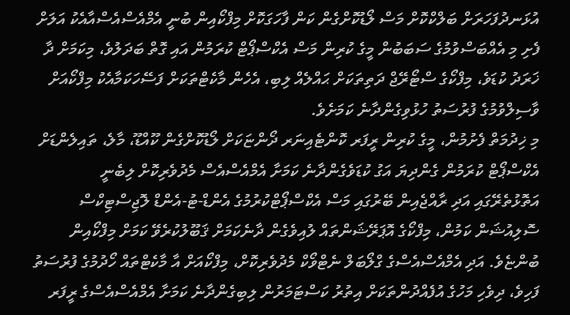އުޅަނދުފަހަރަށް ބަލްކްކޮށް މަސް ލޯޑުކޮށްގެން ކަން ފާހަގަކޮށް މިފްކޯއިން ބުނީ އެމްއެސްއެސްއާއެކު އަލަށް ފެށި މި އެއްބަސްވުމުގެ ސަބަބުން މީގެ ކުރިން މަސް އެކްސްޕޯޓް ކުރަމުން އައި ގޮތް ބަދަލުވެ، މިކަމަށް ދާ ޚަރަދު ކުޑަވެ، މިފްކޯގެ ސްޓޯރޭޖް ދަތިތަކަށް ޙައްލެއް ލިބި، އެހެން މާކެޓްތަކަށް ފަސޭހަކަމާއެކު މިފްކޯއަށް ވާސިލްވުމުގެ ފުރުސަތު ހުޅުވިގެންދާނެ ކަމަށެވެ.
މި ޚިދުމަތް ފެށުމުން، މީގެ ކުރިން ރީފަރ ކޮންޓެއިނަރ ދޯންޏަކަށް ލޯޑުކޮށްގެން ކޫއްޑޫ، މާލެ، ތައިލެންޑަށް އެކްސްޕޯޓް ކުރަމުން ގެންދިޔަ އަގު ކުޑަވެގެންދާނެ ކަމަށާ އެމްއެސްއެސް މެދުވެރިކޮށް ލިބެނީ އަތޮޅުތެރޭގައި އަދި ރާއްޖެއިން ބޭރުގައި މަސް އެކްސްޕޯޓްކުރުމުގެ އެންޑް-ޓު-އެންޑް ލޮޖިސްޓިކްސް ސޮލިއުޝަން ކަމުން، މިފްކޯގެ އޮޕަރޭޝަންތައް ލުއިވެގެން ދާނެކަމަށް ޤަބޫލުކުރެވޭ ކަމަށް މިފްކޯއިން ބުންޏެވެ. އަދި އެމްއެސްއެސްގެ ގްލޯބަލް ނެޓްވޯކް މެދުވެރިކޮށް، މިފްކޯއަށް އާ މާކެޓްތައް ހޯދުމުގެ ފުރުސަތު ފަހިވެ، ދިވެހި މަހުގެ އުފެއްދުންތަކަށް އިތުރު ކަސްޓަމަރުން ލިބިގެންދާނެ ކަމަށާ އެމްއެސްއެސްގެ ރީފަރ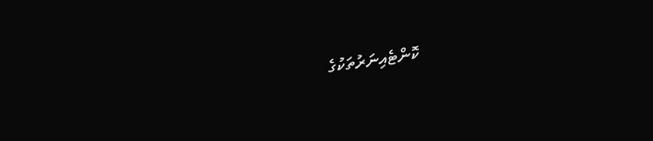ކޮންޓެއިނަރުތަކުގެ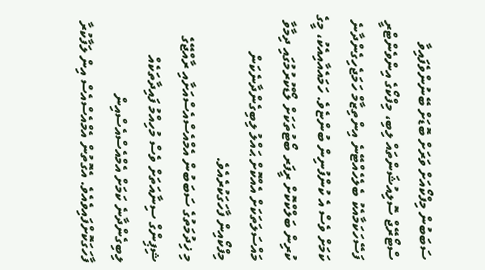ސަބަބުން މިފްކޯއަށް ވަރަށް ބޮޑަށް ބޭނުންވެފައިވާ ސްޓޯރޭޖް ސޮލިއުޝަންތައް ލިބި، މިފްކޯގެ އިންވެންޓްރީ ފަސޭހަކަމާއެކު ބެލެހެއްޓޭނެ އިންތިޒާމް ހަމަޖެހިގެންދާނެ ކަމަށް ވެސް އެ ކުންފުނިން ބުންޏެވެ. ހަމައެއާއިއެކު، މީގެ ކުރިން ބަލްކްކޮށް ރީފަރ ބޯޓުތަކަށް ލޯޑްކުރުމުގައި ދިމާވާ މައްސަލަތަކަށް އެއްކޮށް ޙައްލު ލިބިގެންދާނެކަން މިފްކޯއިން ފާހަގަކުރެއެވެ.
މި ޚިދުމަތުގެ ސަބަބުން އެމްއެސްއެސްއަށާއި ރާއްޖޭގެ ޝިޕިންގް ސިނާއަތަށް ވެސް މުހިއްމު ފައިދާތަކެއް ލިބިގެންދާނެ ކަމަށް އެމްއެސްއެސްއިން ފާހަގަކޮށްފައިވެއެވެ. އެގޮތުން އެމްއެސްއެސް އިން ލަފާކުރާ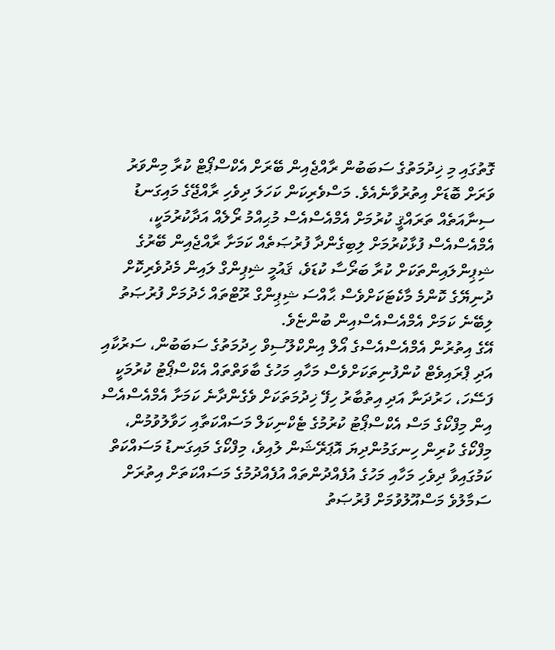ގޮތުގައި މި ޚިދުމަތުގެ ސަބަބުން ރާއްޖެއިން ބޭރަށް އެކްސްޕޯޓް ކުރާ މިންވަރު ވަރަށް ބޮޑަށް އިތުރުވާނެއެވެ. މަސްވެރިކަން ކަހަލަ ދިވެހި ރާއްޖޭގެ މައިގަނޑު ސިނާއަތެއް ތަރައްޤީ ކުރުމަށް އެމްއެސްއެސް މުޙިއްމު ރޯލެއް އަދާކުރުމަކީ، އެމްއެސްއެސް ފުޅާކުރުމަށް ލިބިގެންދާ ފުރުޞަތެއް ކަމަށާ ރާއްޖެއިން ބޭރުގެ ޝިޕިންލައިންތަކަށް ކުރާ ބަރޯސާ ކުޑަވެ، ޤައުމީ ޝިޕިންގް ލައިން މެދުވެރިކޮށް ދުނިޔޭގެ ކޮންމެ މާކެޓަކަށްވެސް ޙާއްސަ ޝިޕިންގް ރޫޓްތައް ހެދުމަށް ފުރުޞަތު ލިބޭނެ ކަމަށް އެމްއެސްއެސްއިން ބުންޏެވެ.
އޭގެ އިތުރުން އެމްއެސްއެސްގެ އޯލް އިންކްލޫސިވް ހިދުމަތުގެ ސަބަބުން، ސަރުކާއި އަދި ޕްރައިވެޓް ކުންފުނިތަކަށްވެސް މަހާއި މަހުގެ ބާވަތްތައް އެކްސްޕޯޓު ކުރުމަކީ ފަސޭހަ، ހަރުދަނާ އަދި އިތުބާރު ހިފޭ ޚިދުމަތަކަށް ވެގެންދާނެ ކަމަށާ އެމްއެސްއެސް އިން މިފްކޯގެ މަސް އެކްސްޕޯޓު ކުރުމުގެ ޓެކްނިކަލް މަސައްކަތާއި ހަވާލުވުމުން، މިފްކޯގެ ކުރިން ހިނގަމުންދިޔަ އޮޕަރޭޝަން ލުއިވެ، މިފްކޯގެ މައިގަނޑު މަސައްކަތް ކަމުގައިވާ ދިވެހި މަހާއި މަހުގެ އުފެއްދުންތައް އުފެއްދުމުގެ މަސައްކަތަށް އިތުރަށް ސަމާލުވެ މަސްއޫލުވުމަށް ފުރުޞަތު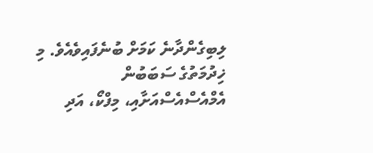ލިބިގެންދާނެ ކަމަށް ބުނެފައިވެއެވެ. މި ޚިދުމަތުގެ ސަބަބުން އެމްއެސްއެސްއަށާއި، މިފްކޯ، އަދި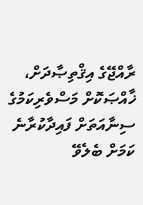ރާއްޖޭގެ އިޤްތިޞާދަށް، ޚާއްޞަކޮށް މަސްވެރިކަމުގެ ސިނާއަތަށް ފައިދާކުރާނެ ކަމަށް ބެލެވޭ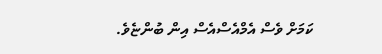ކަމަށް ވެސް އެމްއެސްއެސް އިން ބުންޏެވެ.